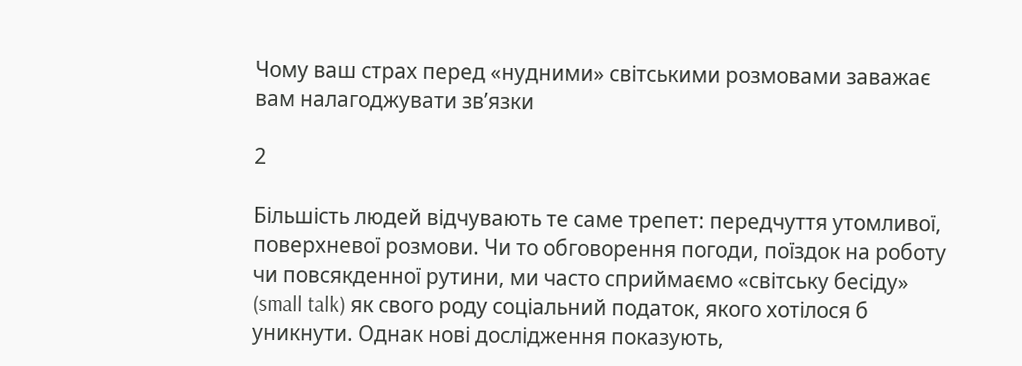Чому ваш страх перед «нудними» світськими розмовами заважає вам налагоджувати зв’язки

2

Більшість людей відчувають те саме трепет: передчуття утомливої, поверхневої розмови. Чи то обговорення погоди, поїздок на роботу чи повсякденної рутини, ми часто сприймаємо «світську бесіду» (small talk) як свого роду соціальний податок, якого хотілося б уникнути. Однак нові дослідження показують,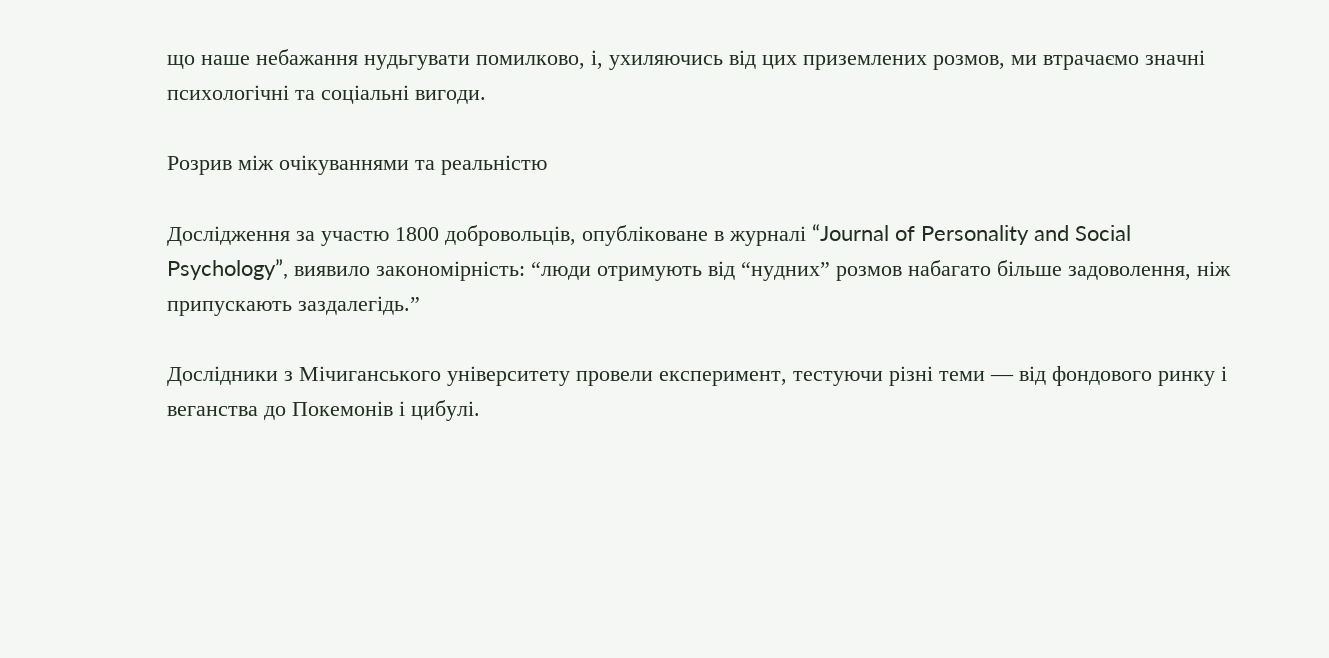що наше небажання нудьгувати помилково, і, ухиляючись від цих приземлених розмов, ми втрачаємо значні психологічні та соціальні вигоди.

Розрив між очікуваннями та реальністю

Дослідження за участю 1800 добровольців, опубліковане в журналі “Journal of Personality and Social Psychology”, виявило закономірність: “люди отримують від “нудних” розмов набагато більше задоволення, ніж припускають заздалегідь.”

Дослідники з Мічиганського університету провели експеримент, тестуючи різні теми — від фондового ринку і веганства до Покемонів і цибулі.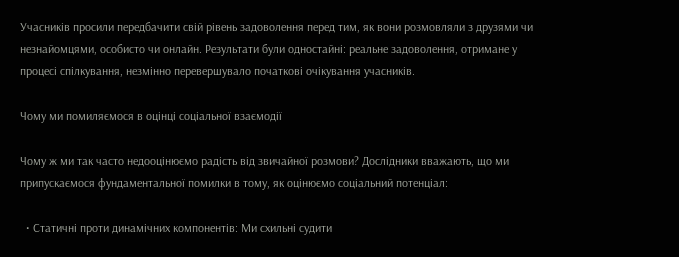Учасників просили передбачити свій рівень задоволення перед тим, як вони розмовляли з друзями чи незнайомцями, особисто чи онлайн. Результати були одностайні: реальне задоволення, отримане у процесі спілкування, незмінно перевершувало початкові очікування учасників.

Чому ми помиляємося в оцінці соціальної взаємодії

Чому ж ми так часто недооцінюємо радість від звичайної розмови? Дослідники вважають, що ми припускаємося фундаментальної помилки в тому, як оцінюємо соціальний потенціал:

  • Статичні проти динамічних компонентів: Ми схильні судити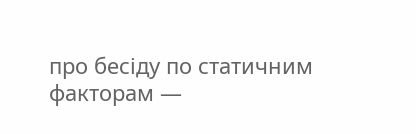про бесіду по статичним факторам —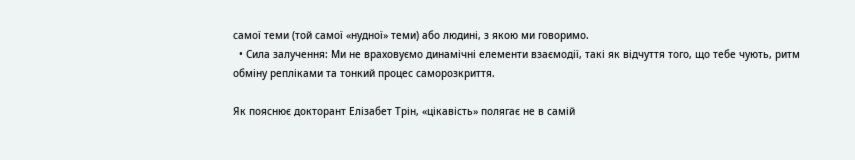самої теми (той самої «нудної» теми) або людині, з якою ми говоримо.
  • Сила залучення: Ми не враховуємо динамічні елементи взаємодії, такі як відчуття того, що тебе чують, ритм обміну репліками та тонкий процес саморозкриття.

Як пояснює докторант Елізабет Трін, «цікавість» полягає не в самій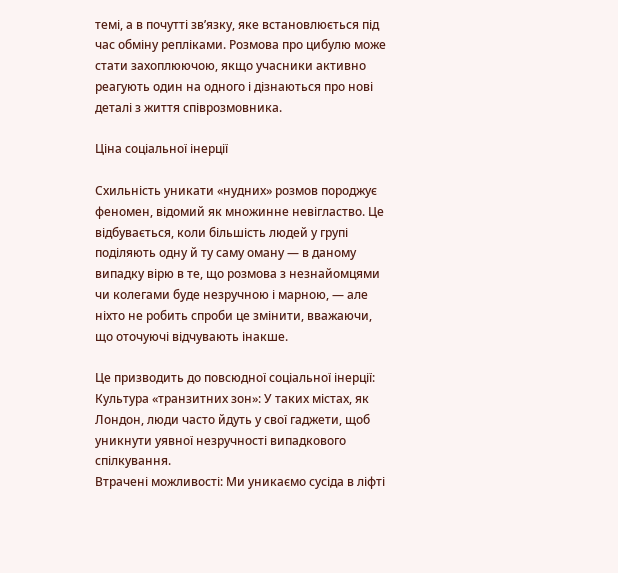темі, а в почутті зв’язку, яке встановлюється під час обміну репліками. Розмова про цибулю може стати захоплюючою, якщо учасники активно реагують один на одного і дізнаються про нові деталі з життя співрозмовника.

Ціна соціальної інерції

Схильність уникати «нудних» розмов породжує феномен, відомий як множинне невігластво. Це відбувається, коли більшість людей у групі поділяють одну й ту саму оману — в даному випадку вірю в те, що розмова з незнайомцями чи колегами буде незручною і марною, — але ніхто не робить спроби це змінити, вважаючи, що оточуючі відчувають інакше.

Це призводить до повсюдної соціальної інерції:
Культура «транзитних зон»: У таких містах, як Лондон, люди часто йдуть у свої гаджети, щоб уникнути уявної незручності випадкового спілкування.
Втрачені можливості: Ми уникаємо сусіда в ліфті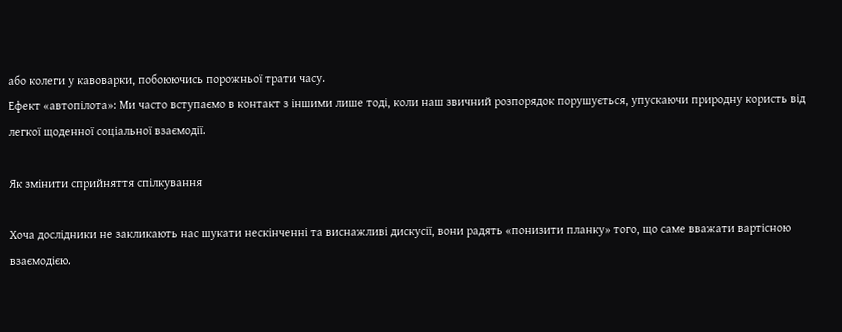або колеги у кавоварки, побоюючись порожньої трати часу.
Ефект «автопілота»: Ми часто вступаємо в контакт з іншими лише тоді, коли наш звичний розпорядок порушується, упускаючи природну користь від легкої щоденної соціальної взаємодії.

Як змінити сприйняття спілкування

Хоча дослідники не закликають нас шукати нескінченні та виснажливі дискусії, вони радять «понизити планку» того, що саме вважати вартісною взаємодією.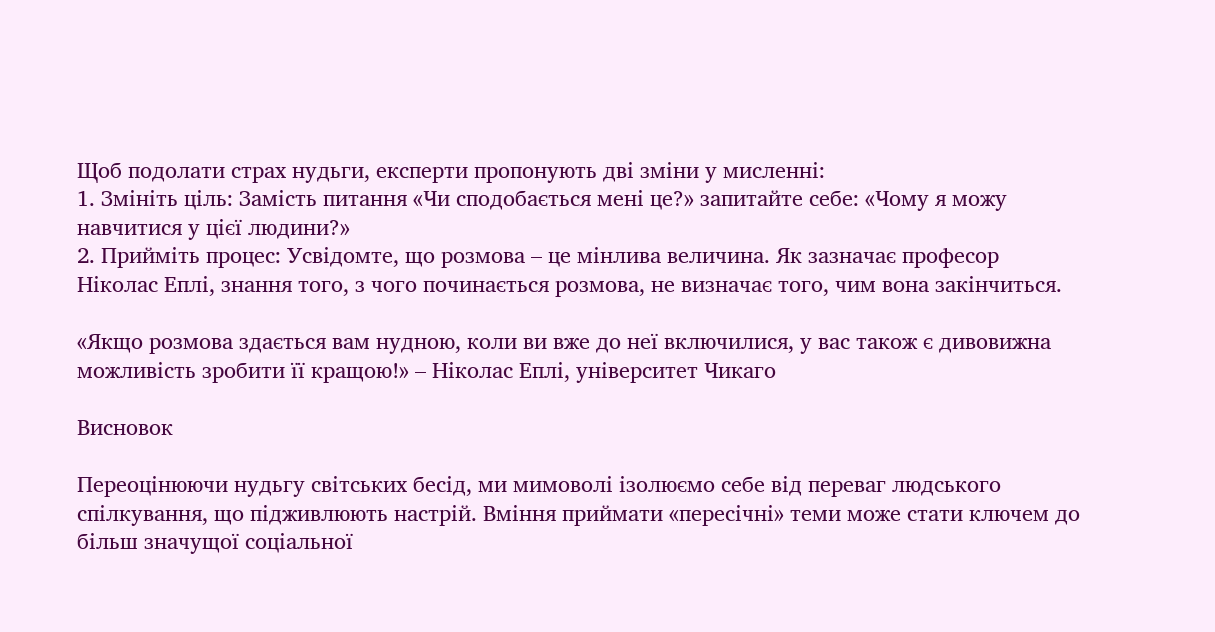Щоб подолати страх нудьги, експерти пропонують дві зміни у мисленні:
1. Змініть ціль: Замість питання «Чи сподобається мені це?» запитайте себе: «Чому я можу навчитися у цієї людини?»
2. Прийміть процес: Усвідомте, що розмова – це мінлива величина. Як зазначає професор Ніколас Еплі, знання того, з чого починається розмова, не визначає того, чим вона закінчиться.

«Якщо розмова здається вам нудною, коли ви вже до неї включилися, у вас також є дивовижна можливість зробити її кращою!» – Ніколас Еплі, університет Чикаго

Висновок

Переоцінюючи нудьгу світських бесід, ми мимоволі ізолюємо себе від переваг людського спілкування, що підживлюють настрій. Вміння приймати «пересічні» теми може стати ключем до більш значущої соціальної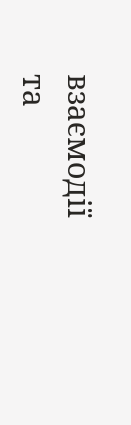взаємодії та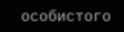особистого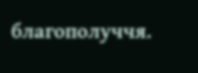благополуччя.